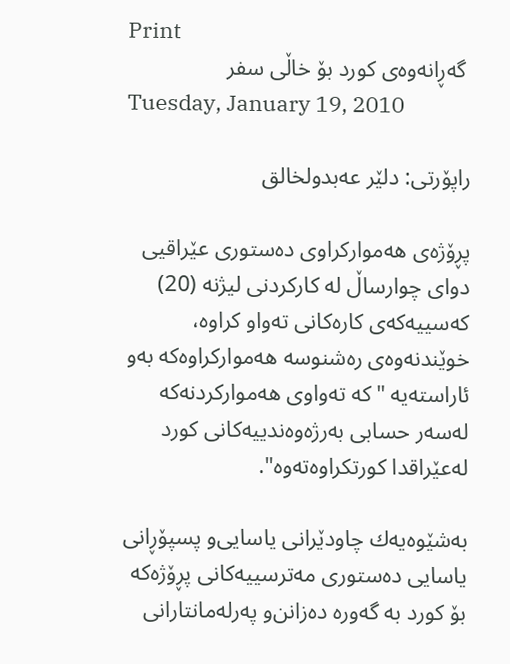Print
 گه‌ڕانه‌وه‌ی‌ كورد بۆ خاڵی‌ سفر
Tuesday, January 19, 2010

راپۆرتی‌: دلێر عه‌بدولخالق

پڕۆژه‌ی‌ هه‌مواركراوی‌ ده‌ستوری‌ عێراقیی‌ دوای‌ چوارساڵ‌ له‌ كاركردنی‌ لیژنه‌ (20) كه‌سییه‌كه‌ی‌ كاره‌كانی‌ ته‌واو كراوه‌، خوێندنه‌وه‌ی‌ ره‌شنوسه‌ هه‌مواركراوه‌كه‌ به‌و ئاراسته‌یه‌ "كه‌ ته‌واوی‌ هه‌مواركردنه‌كه‌ له‌سه‌ر حسابی‌ به‌رژه‌وه‌ندییه‌كانی‌ كورد له‌عێراقدا كورتكراوه‌ته‌وه‌".

به‌شێوه‌یه‌ك چاودێرانی‌ یاسایی‌‌و پسپۆڕانی‌ یاسایی‌ ده‌ستوری‌ مه‌ترسییه‌كانی‌ پڕۆژه‌كه‌ بۆ كورد به‌ گه‌وره‌ ده‌زانن‌و په‌رله‌مانتارانی‌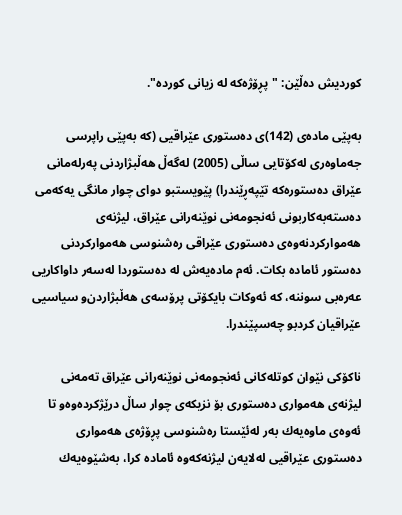كوردیش ده‌ڵێن: "پڕۆژه‌كه‌ له‌ زیانی‌ كورده‌".

به‌پێی‌ ماده‌ی‌ (142)ی‌ ده‌ستوری‌ عێراقیی‌ (كه‌ به‌پێی‌ راپرسی‌ جه‌ماوه‌ری‌ له‌كۆتایی‌ ساڵی‌ (2005) له‌گه‌ڵ‌ هه‌ڵبژاردنی‌ په‌رله‌مانی‌ عێراق ده‌ستوره‌كه‌ تێپه‌ڕێندرا) پێویستبو دوای‌ چوار مانگی‌ یه‌كه‌می‌ ده‌سته‌به‌كاربونی‌ ئه‌نجومه‌نی‌ نوێنه‌رانی‌ عێراق، لیژنه‌ی‌ هه‌مواركردنه‌وه‌ی‌ ده‌ستوری‌ عێراقی‌ ره‌شنوسی‌ هه‌مواركردنی‌ ده‌ستور ئاماده‌ بكات. ئه‌م ماده‌یه‌ش له‌ ده‌ستوردا له‌سه‌ر داواكاریی‌ عه‌ره‌بی‌ سوننه‌، كه‌ ئه‌وكات بایكۆتی‌ پرۆسه‌ی‌ هه‌ڵبژاردن‌و سیاسیی‌ عێراقیان كردبو چه‌سپێندرا.

ناكۆكی‌ نێوان كوتله‌كانی‌ ئه‌نجومه‌نی‌ نوێنه‌رانی‌ عێراق ته‌مه‌نی‌ لیژنه‌ی‌ هه‌مواری‌ ده‌ستوری‌ بۆ نزیكه‌ی‌ چوار ساڵ‌ درێژكرده‌وه‌‌و تا ئه‌وه‌ی‌ ماوه‌یه‌ك به‌ر له‌ئێستا ره‌شنوسی پڕۆژه‌ی‌ هه‌مواری‌ ده‌ستوری‌ عێراقیی‌ له‌لایه‌ن لیژنه‌كه‌وه‌ ئاماده‌ كرا، به‌شێوه‌یه‌ك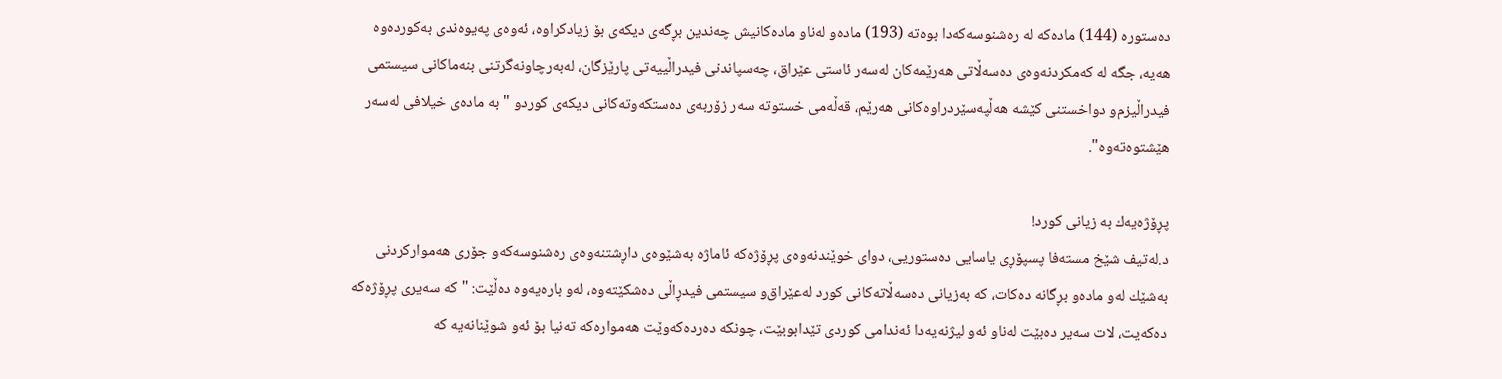ده‌ستوره‌ (144) ماده‌كه‌ له‌ ره‌شنوسه‌كه‌دا بوه‌ته‌ (193) ماده‌‌و له‌ناو ماده‌كانیش چه‌ندین بڕگه‌ی‌ دیكه‌ی‌ بۆ زیادكراوه‌، ئه‌وه‌ی‌ په‌یوه‌ندی‌ به‌كورده‌وه‌ هه‌یه‌، جگه‌ له‌ كه‌مكردنه‌وه‌ی‌ ده‌سه‌ڵاتی‌ هه‌رێمه‌كان له‌سه‌ر ئاستی‌ عێراق، چه‌سپاندنی‌ فیدراڵییه‌تی‌ پارێزگان، له‌به‌رچاونه‌گرتنی‌ بنه‌ماكانی‌ سیستمی‌ فیدراڵیزم‌و دواخستنی‌ كێشه‌ هه‌ڵپه‌سێردراوه‌كانی‌ هه‌رێم، قه‌ڵه‌می‌ خستوته‌ سه‌ر زۆربه‌ی‌ ده‌ستكه‌وته‌كانی‌ دیكه‌ی‌ كورد‌و " به‌ ماده‌ی‌ خیلافی‌ له‌سه‌ر هێشتوه‌ته‌وه‌".

پڕۆژه‌یه‌ك به‌ زیانی‌ كورد!
د.له‌تیف شێخ مسته‌فا پسپۆڕی‌ یاسایی‌ ده‌ستوریی‌، دوای‌ خوێندنه‌وه‌ی‌ پڕۆژه‌كه‌ ئاماژه‌ به‌شێوه‌ی‌ داڕشتنه‌وه‌ی‌ ره‌شنوسه‌كه‌‌و جۆری‌ هه‌مواركردنی‌ به‌شێك له‌و ماده‌‌و بڕگانه‌ ده‌كات، كه‌ به‌زیانی‌ ده‌سه‌ڵاته‌كانی‌ كورد له‌عێراق‌و سیستمی‌ فیدڕاڵی‌ ده‌شكێته‌وه‌، له‌و باره‌یه‌وه‌ ده‌ڵێت: "كه‌ سه‌یری‌ پڕۆژه‌كه‌ ده‌كه‌یت، لات سه‌یر ده‌بێت له‌ناو ئه‌و لیژنه‌یه‌دا ئه‌ندامی‌ كوردی‌ تێدابوبێت، چونكه‌ ده‌رده‌كه‌وێت هه‌مواره‌كه‌ ته‌نیا بۆ ئه‌و شوێنانه‌یه‌ كه‌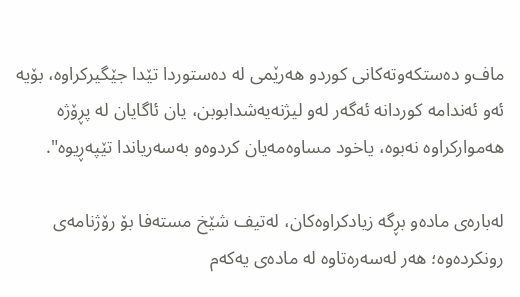ماف‌و ده‌ستكه‌وته‌كانی‌ كورد‌و هه‌رێمی‌ له‌ ده‌ستوردا تێدا جێگیركراوه‌، بۆیه‌ ئه‌و ئه‌ندامه‌ كوردانه‌ ئه‌گه‌ر له‌و لیژنه‌یه‌شدابوبن، یان ئاگایان له‌ پڕۆژه‌ هه‌مواركراوه‌ نه‌بوه‌، یاخود مساوه‌مه‌یان كردوه‌‌و به‌سه‌ریاندا تێپه‌ڕیوه‌".

له‌باره‌ی‌ ماده‌‌و بڕگه‌ زیادكراوه‌كان، له‌تیف شێخ مسته‌فا بۆ رۆژنامه‌ی‌ رونكرده‌وه‌؛ هه‌ر له‌سه‌ره‌تاوه‌ له‌ ماده‌ی‌ یه‌كه‌م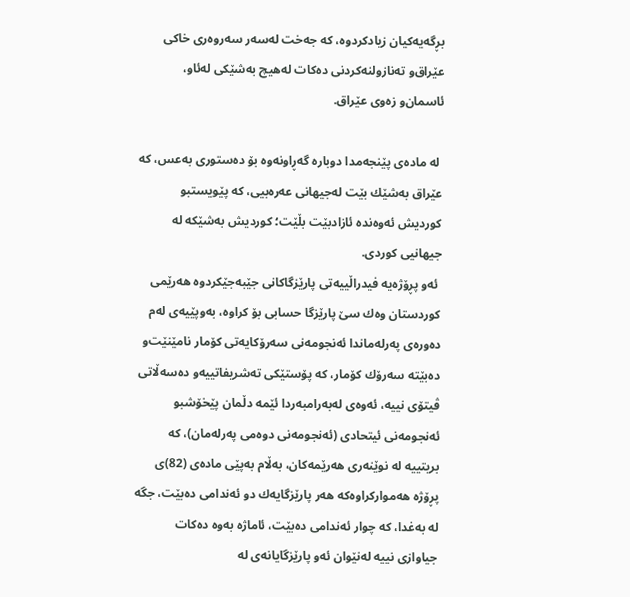بڕگه‌یه‌كیان زیادكردوه‌، كه‌ جه‌خت له‌سه‌ر سه‌روه‌ری‌ خاكی‌ عێراق‌و ته‌نازولنه‌كردنی‌ ده‌كات له‌هیچ به‌شێكی‌ له‌ئاو، ئاسمان‌و زه‌وی‌ عێراق.

 له‌ ماده‌ی‌ پێنجه‌مدا دوباره‌ گه‌ڕاونه‌وه‌ بۆ ده‌ستوری‌ به‌عس، كه‌ عێراق به‌شێك بێت له‌جیهانی‌ عه‌ره‌بیی‌، كه‌ پێویستبو كوردیش ئه‌وه‌نده‌ ئازادبێت بڵێت؛ كوردیش به‌شێكه‌ له‌ جیهانیی‌ كوردی‌.
 ئه‌و پڕۆژه‌یه‌ فیدراڵییه‌تی‌ پارێزگاكانی‌ جێبه‌جێكردوه‌ هه‌رێمی‌ كوردستان وه‌ك سێ‌ پارێزگا حسابی‌ بۆ كراوه‌، به‌وپێیه‌ی‌ له‌م ده‌وره‌ی‌ په‌رله‌ماندا ئه‌نجومه‌نی‌ سه‌رۆكایه‌تی‌ كۆمار نامێنێت‌و ده‌بێته‌ سه‌رۆك كۆمار، كه‌ پۆستێكی‌ ته‌شریفاتییه‌‌و ده‌سه‌ڵاتی‌ ڤیتۆی‌ نییه‌، ئه‌وه‌ی‌ له‌به‌رامبه‌ردا ئێمه‌ دڵمان پێخۆشبو ئه‌نجومه‌نی‌ ئیتحادی‌ (ئه‌نجومه‌نی‌ دوه‌می‌ په‌رله‌مان)، كه‌ بریتییه‌ له‌ نوێنه‌ری‌ هه‌رێمه‌كان، به‌ڵام به‌پێی‌ ماده‌ی‌ (82)ی‌ پڕۆژه‌ هه‌مواركراوه‌كه‌ هه‌ر پارێزگایه‌ك دو ئه‌ندامی‌ ده‌بێت، جگه‌ له‌ به‌غدا، كه‌ چوار ئه‌ندامی‌ ده‌بێت، ئاماژه‌ به‌وه‌ ده‌كات جیاوازی‌ نییه‌ له‌نێوان ئه‌و پارێزگایانه‌ی‌ له‌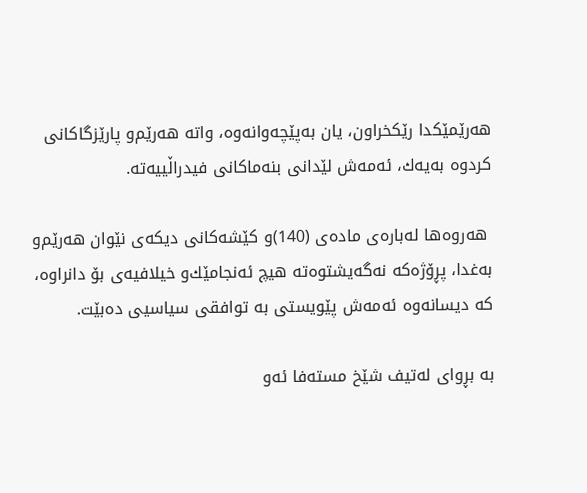هه‌رێمێكدا رێكخراون، یان به‌پێچه‌وانه‌وه‌، واته‌ هه‌رێم‌و پارێزگاكانی‌ كردوه‌ به‌یه‌ك، ئه‌مه‌ش لێدانی‌ بنه‌ماكانی‌ فیدراڵییه‌ته‌.

 هه‌روه‌ها له‌باره‌ی‌ ماده‌ی‌ (140)و كێشه‌كانی‌ دیكه‌ی‌ نێوان هه‌رێم‌و به‌غدا، پڕۆژه‌كه‌ نه‌گه‌یشتوه‌ته‌ هیچ ئه‌نجامێك‌و خیلافیه‌ی‌ بۆ دانراوه‌، كه‌ دیسانه‌وه‌ ئه‌مه‌ش پێویستی‌ به‌ توافقی‌ سیاسیی‌ ده‌بێت.

به‌ بڕوای‌ له‌تیف شێخ مسته‌فا ئه‌و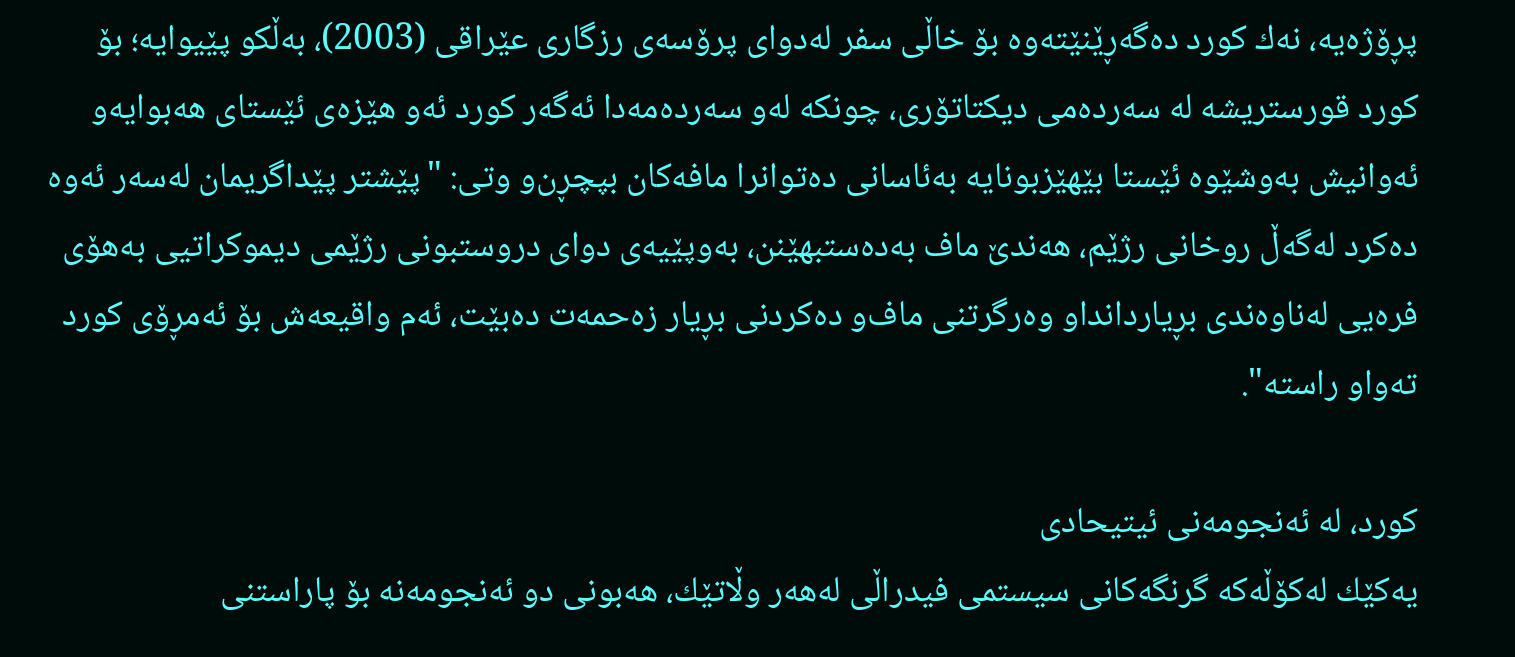پڕۆژه‌یه‌، نه‌ك كورد ده‌گه‌ڕێنێته‌وه‌ بۆ خاڵی‌ سفر له‌دوای‌ پرۆسه‌ی‌ رزگاری‌ عێراقی‌ (2003)، به‌ڵكو پێیوایه‌؛ بۆ كورد قورستریشه‌ له‌ سه‌رده‌می‌ دیكتاتۆری‌، چونكه‌ له‌و سه‌رده‌مه‌دا ئه‌گه‌ر كورد ئه‌و هێزه‌ی‌ ئێستای‌ هه‌بوایه‌‌و ئه‌وانیش به‌وشێوه‌ ئێستا بێهێزبونایه‌ به‌ئاسانی‌ ده‌توانرا مافه‌كان بپچڕن‌و وتی‌: "پێشتر پێداگریمان له‌سه‌ر ئه‌وه‌ ده‌كرد له‌گه‌ڵ‌ روخانی‌ رژێم، هه‌ندێ‌ ماف به‌ده‌ستبهێنن، به‌وپێیه‌ی‌ دوای دروستبونی‌ رژێمی‌ دیموكراتیی‌ به‌هۆی‌ فره‌یی‌ له‌ناوه‌ندی‌ بڕیارداندا‌و وه‌رگرتنی‌ ماف‌و ده‌كردنی‌ بڕیار زه‌حمه‌ت ده‌بێت، ئه‌م واقیعه‌ش بۆ ئه‌مڕۆی‌ كورد ته‌واو راسته‌".

كورد، له‌ ئه‌نجومه‌نی‌ ئیتیحادی‌
یه‌كێك له‌كۆڵه‌كه‌ گرنگه‌كانی‌ سیستمی‌ فیدراڵی‌ له‌هه‌ر وڵاتێك، هه‌بونی‌ دو ئه‌نجومه‌نه‌ بۆ پاراستنی‌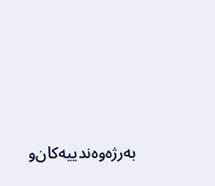به‌رژه‌وه‌ندییه‌كان‌و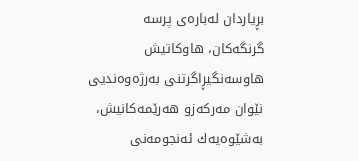بڕیاردان له‌باره‌ی‌ پرسه‌ گرنگه‌كان، هاوكاتیش هاوسه‌نگیڕاگرتنی‌ به‌رژه‌وه‌ندیی‌ نێوان مه‌ركه‌ز‌و هه‌رێمه‌كانیش، به‌شێوه‌یه‌ك ئه‌نجومه‌نی‌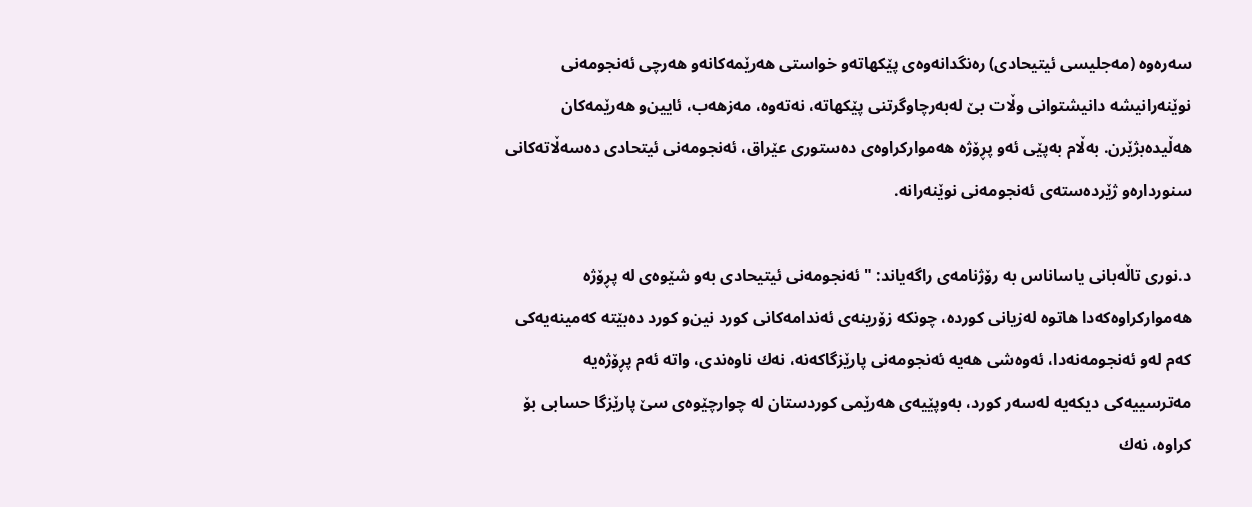سه‌ره‌وه‌ (مه‌جلیسی‌ ئیتیحادی‌) ره‌نگدانه‌وه‌ی‌ پێكهاته‌‌و خواستی‌ هه‌رێمه‌كانه‌‌و هه‌رچی‌ ئه‌نجومه‌نی‌ نوێنه‌رانیشه‌ دانیشتوانی‌ وڵات بێ‌ له‌به‌رچاوگرتنی‌ پێكهاته‌، نه‌ته‌وه‌، مه‌زهه‌ب، ئایین‌و هه‌رێمه‌كان هه‌ڵیده‌بژێرن. به‌ڵام به‌پێی‌ ئه‌و پڕۆژه‌ هه‌مواركراوه‌ی‌ ده‌ستوری‌ عێراق، ئه‌نجومه‌نی‌ ئیتحادی‌ ده‌سه‌ڵاته‌كانی‌ سنورداره‌‌و ژێرده‌سته‌ی‌ ئه‌نجومه‌نی‌ نوێنه‌رانه‌.

د.نوری‌ تاڵه‌بانی‌ یاساناس به‌ رۆژنامه‌ی‌ راگه‌یاند: "ئه‌نجومه‌نی‌ ئیتیحادی‌ به‌و شێوه‌ی‌ له‌ پڕۆژه‌ هه‌مواركراوه‌كه‌دا هاتوه‌ له‌زیانی‌ كورده‌، چونكه‌ زۆرینه‌ی‌ ئه‌ندامه‌كانی‌ كورد نین‌و كورد ده‌بێته‌ كه‌مینه‌یه‌كی‌ كه‌م له‌و ئه‌نجومه‌نه‌دا، ئه‌وه‌شی‌ هه‌یه‌ ئه‌نجومه‌نی‌ پارێزگاكه‌نه‌، نه‌ك ناوه‌ندی‌، واته‌ ئه‌م پڕۆژه‌یه‌ مه‌ترسییه‌كی‌ دیكه‌یه‌ له‌سه‌ر كورد، به‌وپێیه‌ی‌ هه‌رێمی‌ كوردستان له‌ چوارچێوه‌ی‌ سێ‌ پارێزگا حسابی‌ بۆ كراوه‌، نه‌ك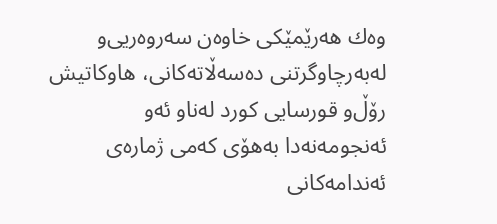وه‌ك هه‌رێمێكی‌ خاوه‌ن سه‌روه‌ریی‌‌و له‌به‌رچاوگرتنی‌ ده‌سه‌ڵاته‌كانی‌، هاوكاتیش رۆڵ‌‌و قورسایی‌ كورد له‌ناو ئه‌و ئه‌نجومه‌نه‌دا به‌هۆی‌ كه‌می‌ ژماره‌ی‌ ئه‌ندامه‌كانی‌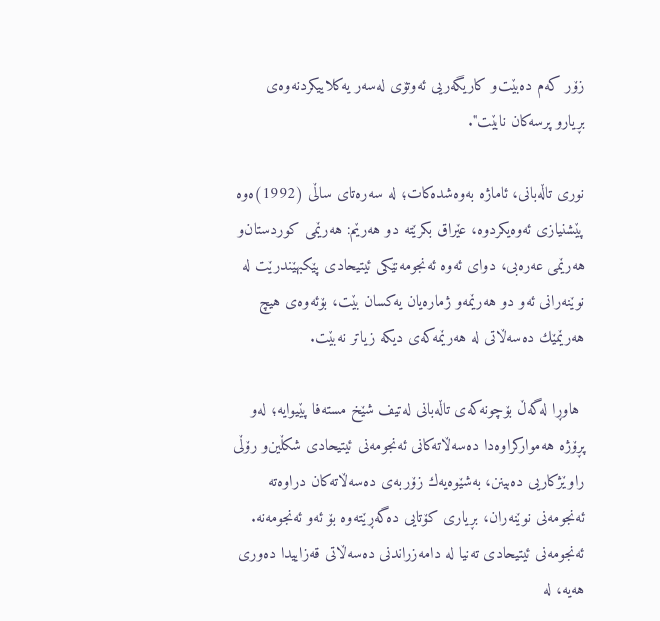زۆر كه‌م ده‌بێت‌و كاریگه‌ریی‌ ئه‌وتۆی‌ له‌سه‌ر یه‌كلاییكردنه‌وه‌ی‌ بڕیار‌و پرسه‌كان نابێت".

نوری‌ تاڵه‌بانی‌، ئاماژه‌ به‌وه‌شده‌كات؛ له‌ سه‌ره‌تای‌ ساڵی‌ (1992)ه‌وه‌ پێشنیازی‌ ئه‌وه‌یكردوه‌، عێراق بكرێته‌ دو هه‌رێم: هه‌رێمی‌ كوردستان‌و هه‌رێمی‌ عه‌ره‌بی‌، دوای ئه‌وه‌ ئه‌نجومه‌نێكی‌ ئیتیحادی‌ پێكبهێندرێت له‌ نوێنه‌رانی‌ ئه‌و دو هه‌رێمه‌‌و ژماره‌یان یه‌كسان بێت، بۆئه‌وه‌ی‌ هیچ هه‌رێمێك ده‌سه‌ڵاتی‌ له‌ هه‌رێمه‌كه‌ی‌ دیكه‌ زیاتر نه‌بێت.

 هاوڕا له‌گه‌ڵ‌ بۆچونه‌كه‌ی‌ تاڵه‌بانی‌ له‌تیف شێخ مسته‌فا پێیوایه‌؛ له‌و پڕۆژه‌ هه‌مواركراوه‌دا ده‌سه‌ڵاته‌كانی‌ ئه‌نجومه‌نی‌ ئیتیحادی‌ شكڵین‌و رۆڵی‌ راوێژكاریی‌ ده‌بینن، به‌شێوه‌یه‌ك زۆربه‌ی‌ ده‌سه‌ڵاته‌كان دراوه‌ته‌ ئه‌نجومه‌نی‌ نوێنه‌ران، بڕیاری‌ كۆتایی‌ ده‌گه‌ڕێته‌وه‌ بۆ ئه‌و ئه‌نجومه‌نه‌. ئه‌نجومه‌نی‌ ئیتیحادی‌ ته‌نیا له‌ دامه‌زراندنی‌ ده‌سه‌ڵاتی‌ قه‌زاییدا ده‌وری‌ هه‌یه‌، له‌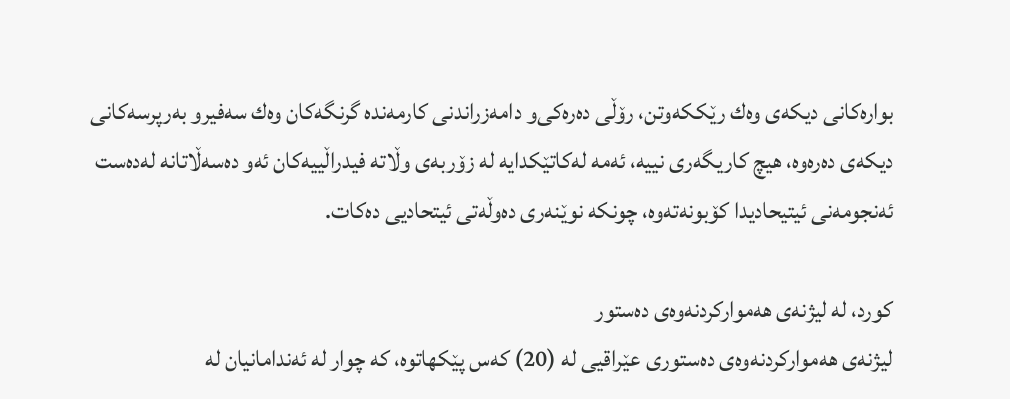بواره‌كانی‌ دیكه‌ی‌ وه‌ك رێككه‌وتن، رۆڵی‌ ده‌ره‌كی‌‌و دامه‌زراندنی‌ كارمه‌نده‌ گرنگه‌كان وه‌ك سه‌فیر‌و به‌رپرسه‌كانی‌ دیكه‌ی‌ ده‌ره‌وه‌، هیچ كاریگه‌ری‌ نییه‌، ئه‌مه‌ له‌كاتێكدایه‌ له‌ زۆربه‌ی‌ وڵاته‌ فیدراڵییه‌كان ئه‌و ده‌سه‌ڵاتانه‌ له‌ده‌ست ئه‌نجومه‌نی‌ ئیتیحادیدا كۆبونه‌ته‌وه‌، چونكه‌ نوێنه‌ری‌ ده‌وڵه‌تی‌ ئیتحادیی ده‌كات.

كورد، له‌ لیژنه‌ی‌ هه‌مواركردنه‌وه‌ی‌ ده‌ستور
لیژنه‌ی‌ هه‌مواركردنه‌وه‌ی‌ ده‌ستوری‌ عێراقیی‌ له‌ (20) كه‌س پێكهاتوه‌، كه‌ چوار له‌ ئه‌ندامانیان له‌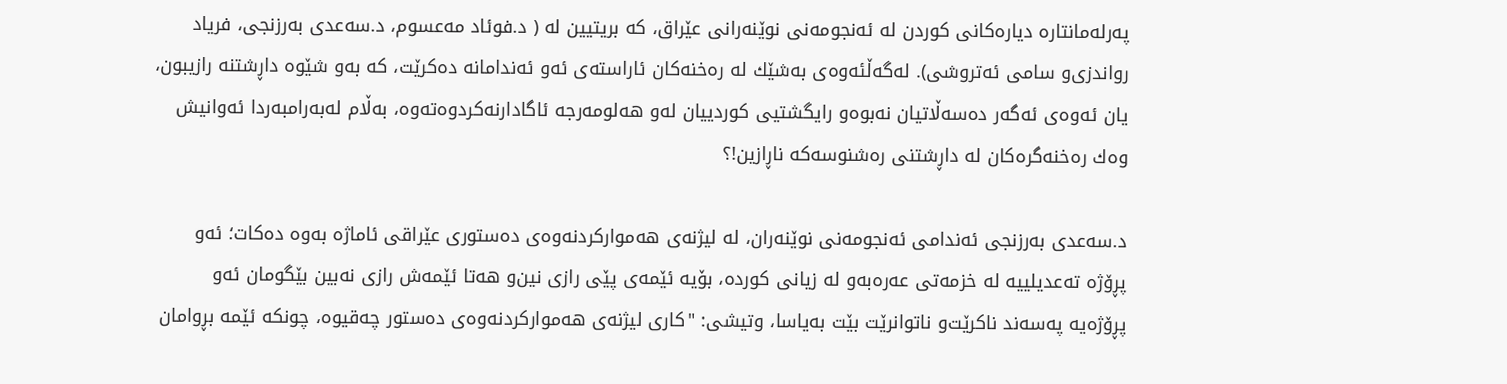په‌رله‌مانتاره‌ دیاره‌كانی‌ كوردن له‌ ئه‌نجومه‌نی‌ نوێنه‌رانی‌ عێراق، كه‌ بریتیین له‌ ( د.فوئاد مه‌عسوم، د.سه‌عدی‌ به‌رزنجی‌، فریاد رواندزی‌‌و سامی‌ ئه‌تروشی‌). له‌گه‌ڵئه‌وه‌ی‌ به‌شێك له‌ ره‌خنه‌كان ئاراسته‌ی‌ ئه‌و ئه‌ندامانه‌ ده‌كرێت، كه‌ به‌و شێوه‌ داڕشتنه‌ رازیبون، یان ئه‌وه‌ی‌ ئه‌گه‌ر ده‌سه‌ڵاتیان نه‌بوه‌‌و رایگشتیی‌ كوردییان له‌و هه‌لومه‌رجه‌ ئاگادارنه‌كردوه‌ته‌وه‌، به‌ڵام له‌به‌رامبه‌ردا ئه‌وانیش وه‌ك ره‌خنه‌گره‌كان له‌ داڕشتنی‌ ره‌شنوسه‌كه‌ ناڕازین!؟

د.سه‌عدی‌ به‌رزنجی‌ ئه‌ندامی‌ ئه‌نجومه‌نی‌ نوێنه‌ران، له‌ لیژنه‌ی‌ هه‌مواركردنه‌وه‌ی‌ ده‌ستوری‌ عێراقی‌ ئاماژه‌ به‌وه‌ ده‌كات؛ ئه‌و پڕۆژه‌ ته‌عدیلییه‌ له‌ خزمه‌تی‌ عه‌ره‌به‌‌و له‌ زیانی‌ كورده‌، بۆیه‌ ئێمه‌ی‌ پێی‌ رازی‌ نین‌و هه‌تا ئێمه‌ش رازی‌ نه‌بین بێگومان ئه‌و پڕۆژه‌یه‌ په‌سه‌ند ناكرێت‌و ناتوانرێت بێت به‌یاسا، وتیشی‌: "كاری‌ لیژنه‌ی‌ هه‌مواركردنه‌وه‌ی‌ ده‌ستور چه‌قیوه‌، چونكه‌ ئێمه‌ بڕوامان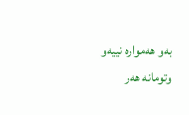به‌و هه‌مواره‌ نییه‌‌و وتومانه‌ هه‌ر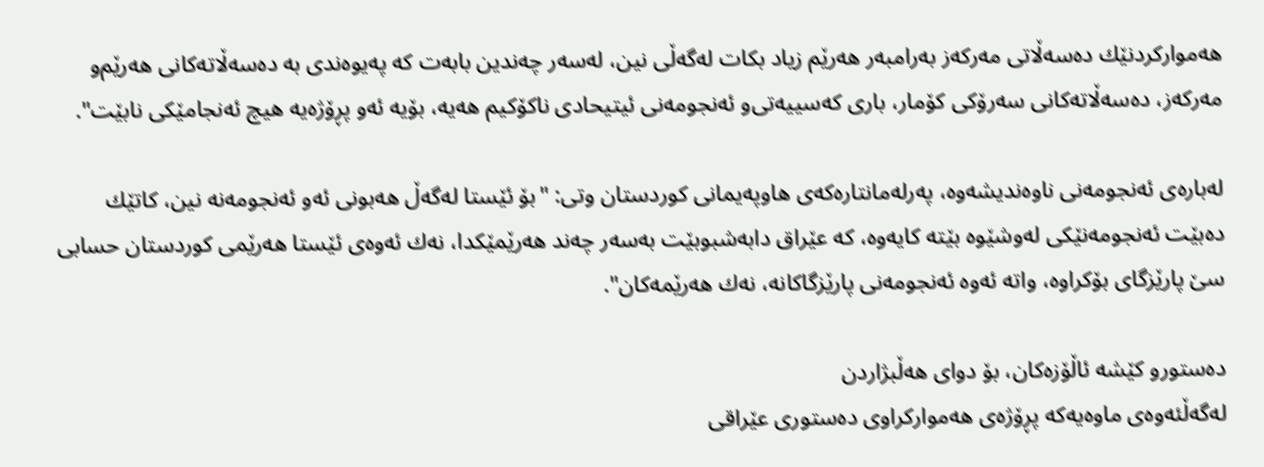هه‌مواركردنێك ده‌سه‌ڵاتی‌ مه‌ركه‌ز به‌رامبه‌ر هه‌رێم زیاد بكات له‌گه‌ڵی‌ نین، له‌سه‌ر چه‌ندین بابه‌ت كه‌ په‌یوه‌ندی‌ به‌ ده‌سه‌ڵاته‌كانی‌ هه‌رێم‌و مه‌ركه‌ز، ده‌سه‌ڵاته‌كانی‌ سه‌رۆكی‌ كۆمار، باری‌ كه‌سییه‌تی‌‌و ئه‌نجومه‌نی‌ ئیتیحادی‌ ناكۆكیم هه‌یه‌، بۆیه‌ ئه‌و پڕۆژه‌یه‌ هیچ ئه‌نجامێكی‌ نابێت".

له‌باره‌ی‌ ئه‌نجومه‌نی‌ ناوه‌ندیشه‌وه‌، په‌رله‌مانتاره‌كه‌ی‌ هاوپه‌یمانی‌ كوردستان وتی‌: "بۆ ئێستا له‌گه‌ڵ‌ هه‌بونی‌ ئه‌و ئه‌نجومه‌نه‌ نین، كاتێك ده‌بێت ئه‌نجومه‌نێكی‌ له‌وشێوه‌ بێته‌ كایه‌وه‌، كه‌ عێراق دابه‌شبوبێت به‌سه‌ر چه‌ند هه‌رێمێكدا، نه‌ك ئه‌وه‌ی‌ ئێستا هه‌رێمی‌ كوردستان حسابی‌ سێ‌ پارێزگای‌ بۆكراوه‌، واته‌ ئه‌وه‌ ئه‌نجومه‌نی‌ پارێزگاكانه‌، نه‌ك هه‌رێمه‌كان".

ده‌ستور‌و كێشه‌ ئاڵۆزه‌كان، بۆ دوای‌ هه‌ڵبژاردن
له‌گه‌ڵئه‌وه‌ی‌ ماوه‌یه‌كه‌ پڕۆژه‌ی‌ هه‌مواركراوی‌ ده‌ستوری‌ عێراقی‌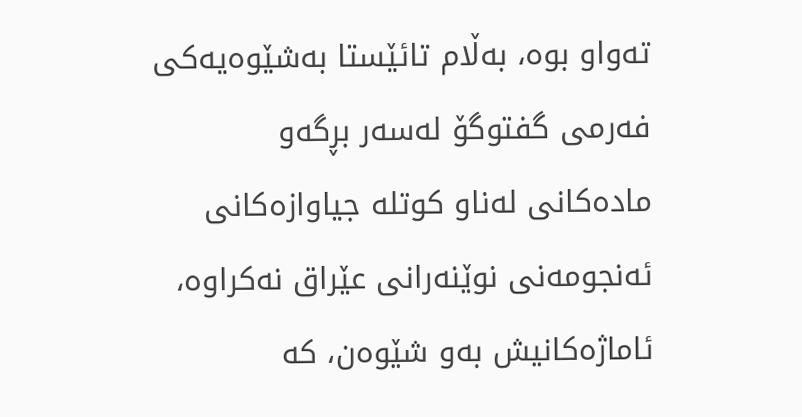ته‌واو بوه‌، به‌ڵام تائێستا به‌شێوه‌یه‌كی‌ فه‌رمی‌ گفتوگۆ له‌سه‌ر بڕگه‌‌و ماده‌كانی‌ له‌ناو كوتله‌ جیاوازه‌كانی‌ ئه‌نجومه‌نی‌ نوێنه‌رانی‌ عێراق نه‌كراوه‌، ئاماژه‌كانیش به‌و شێوه‌ن، كه‌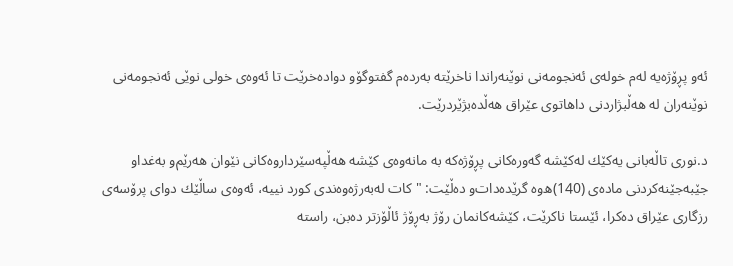ئه‌و پڕۆژه‌یه‌ له‌م خوله‌ی‌ ئه‌نجومه‌نی‌ نوێنه‌راندا ناخرێته‌ به‌رده‌م گفتوگۆ‌و دواده‌خرێت تا ئه‌وه‌ی‌ خولی‌ نوێی‌ ئه‌نجومه‌نی‌ نوێنه‌ران له‌ هه‌ڵبژاردنی‌ داهاتوی‌ عێراق هه‌ڵده‌بژێردرێت.

د.نوری‌ تاڵه‌بانی‌ یه‌كێك له‌كێشه‌ گه‌وره‌كانی‌ پڕۆژه‌كه‌ به‌ مانه‌وه‌ی‌ كێشه‌ هه‌ڵپه‌سێرداروه‌كانی‌ نێوان هه‌رێم‌و به‌غدا‌و جێبه‌جێنه‌كردنی‌ ماده‌ی‌ (140)ه‌وه‌ گرێده‌دات‌و ده‌ڵێت: " كات له‌به‌رژه‌وه‌ندی‌ كورد نییه‌، ئه‌وه‌ی‌ ساڵێك دوای‌ پرۆسه‌ی‌ رزگاری‌ عێراق ده‌كرا، ئێستا ناكرێت، كێشه‌كانمان رۆژ به‌ڕۆژ ئاڵۆزتر ده‌بن، راسته‌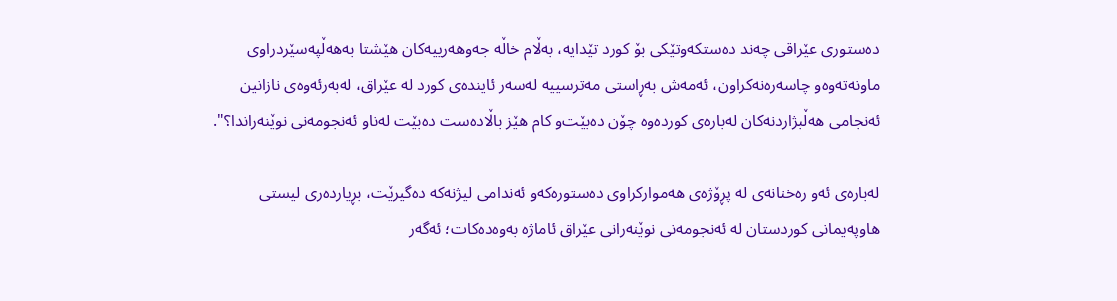ده‌ستوری‌ عێراقی چه‌ند ده‌ستكه‌وتێكی‌ بۆ كورد تێدایه‌، به‌ڵام خاڵه‌ جه‌وهه‌رییه‌كان هێشتا به‌هه‌ڵپه‌سێردراوی‌ ماونه‌ته‌وه‌‌و چاسه‌ره‌نه‌كراون، ئه‌مه‌ش به‌ڕاستی‌ مه‌ترسییه‌ له‌سه‌ر ئاینده‌ی‌ كورد له‌ عێراق، له‌به‌رئه‌وه‌ی‌ نازانین ئه‌نجامی‌ هه‌ڵبژاردنه‌كان له‌باره‌ی‌ كورده‌وه‌ چۆن ده‌بێت‌و كام هێز باڵاده‌ست ده‌بێت له‌ناو ئه‌نجومه‌نی‌ نوێنه‌راندا؟".

له‌باره‌ی‌ ئه‌و ره‌خنانه‌ی‌ له‌ پڕۆژه‌ی‌ هه‌مواركراوی‌ ده‌ستوره‌كه‌‌و ئه‌ندامی‌ لیژنه‌كه‌ ده‌گیرێت، بڕیارده‌ری‌ لیستی‌ هاوپه‌یمانی‌ كوردستان له‌ ئه‌نجومه‌نی‌ نوێنه‌رانی‌ عێراق ئاماژه‌ به‌وه‌ده‌كات؛ ئه‌گه‌ر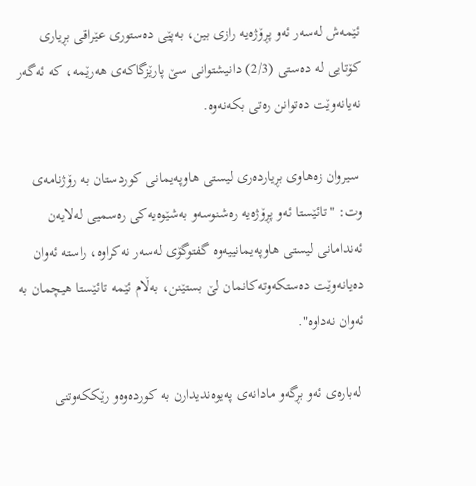ئێمه‌ش له‌سه‌ر ئه‌و پڕۆژه‌یه‌ رازی‌ بین، به‌پێی‌ ده‌ستوری‌ عێراقی‌ بڕیاری‌ كۆتایی‌ له‌ ده‌ستی‌ (2/3) دانیشتوانی‌ سێ‌ پارێزگاكه‌ی‌ هه‌رێمه‌، كه‌ ئه‌گه‌ر نه‌یانه‌وێت ده‌توانن ره‌تی‌ بكه‌نه‌وه‌.

 سیروان زه‌هاوی‌ بڕیارده‌ری‌ لیستی‌ هاوپه‌یمانی‌ كوردستان به‌ رۆژنامه‌ی‌ وت: "تائێستا ئه‌و پڕۆژه‌یه‌ ره‌شنوسه‌‌و به‌شێوه‌یه‌كی‌ ره‌سمیی‌ له‌لایه‌ن ئه‌ندامانی‌ لیستی‌ هاوپه‌یمانییه‌وه‌ گفتوگۆی‌ له‌سه‌ر نه‌كراوه‌، راسته‌ ئه‌وان ده‌یانه‌وێت ده‌ستكه‌وته‌كانمان لێ بستێنن، به‌ڵام ئێمه‌ تائێستا هیچمان به‌ ئه‌وان نه‌داوه‌".

 له‌باره‌ی‌ ئه‌و بڕگه‌‌و مادانه‌ی‌ په‌یوه‌ندیدارن به‌ كورده‌وه‌‌و رێككه‌وتنی‌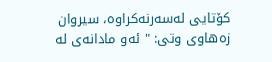كۆتایی‌ له‌سه‌رنه‌كراوه‌، سیروان زه‌هاوی‌ وتی‌: " ئه‌و مادانه‌ی‌ له‌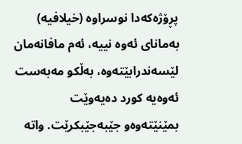پڕۆژه‌كه‌دا نوسراوه‌ (خیلافیه‌) به‌مانای‌ ئه‌وه‌ نییه‌، ئه‌م مافانه‌مان لێسه‌ندرابێته‌وه‌، به‌ڵكو مه‌به‌ست ئه‌وه‌یه‌ كورد ده‌یه‌وێت بمێنێته‌وه‌‌و جێبه‌جێبكرێت. واته‌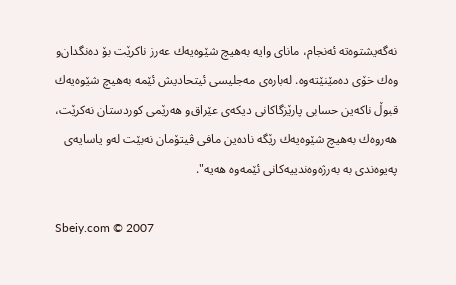نه‌گه‌یشتوه‌ته‌ ئه‌نجام، مانای وایه‌ به‌هیچ شێوه‌یه‌ك عه‌رز ناكرێت بۆ ده‌نگدان‌و وه‌ك خۆی‌ ده‌مێنێته‌وه‌. له‌باره‌ی‌ مه‌جلیسی‌ ئیتحادیش ئێمه‌ به‌هیچ شێوه‌یه‌ك قبوڵ‌ ناكه‌ین حسابی‌ پارێزگاكانی‌ دیكه‌ی‌ عێراق‌و هه‌رێمی‌ كوردستان نه‌كرێت، هه‌روه‌ك به‌هیچ شێوه‌یه‌ك رێگه‌ ناده‌ین مافی‌ ڤیتۆمان نه‌بێت له‌و یاسایه‌ی‌ په‌یوه‌ندی‌ به‌ به‌رژه‌وه‌ندییه‌كانی‌ ئێمه‌وه‌ هه‌یه‌".

Sbeiy.com © 2007